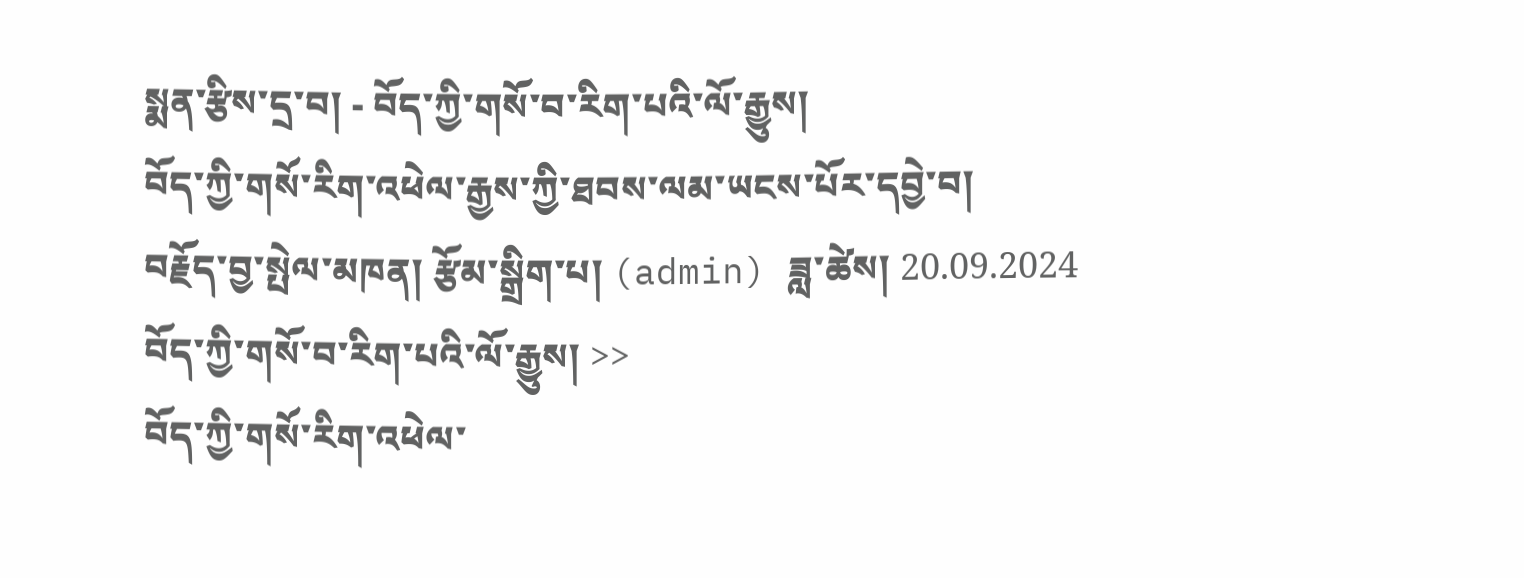སྨན་རྩིས་དྲ་བ། - བོད་ཀྱི་གསོ་བ་རིག་པའི་ལོ་རྒྱུས།
བོད་ཀྱི་གསོ་རིག་འཕེལ་རྒྱས་ཀྱི་ཐབས་ལམ་ཡངས་པོར་དབྱེ་བ།
བརྗོད་བྱ་སྤེལ་མཁན། རྩོམ་སྒྲིག་པ། (admin) ཟླ་ཚེས། 20.09.2024
བོད་ཀྱི་གསོ་བ་རིག་པའི་ལོ་རྒྱུས། >>
བོད་ཀྱི་གསོ་རིག་འཕེལ་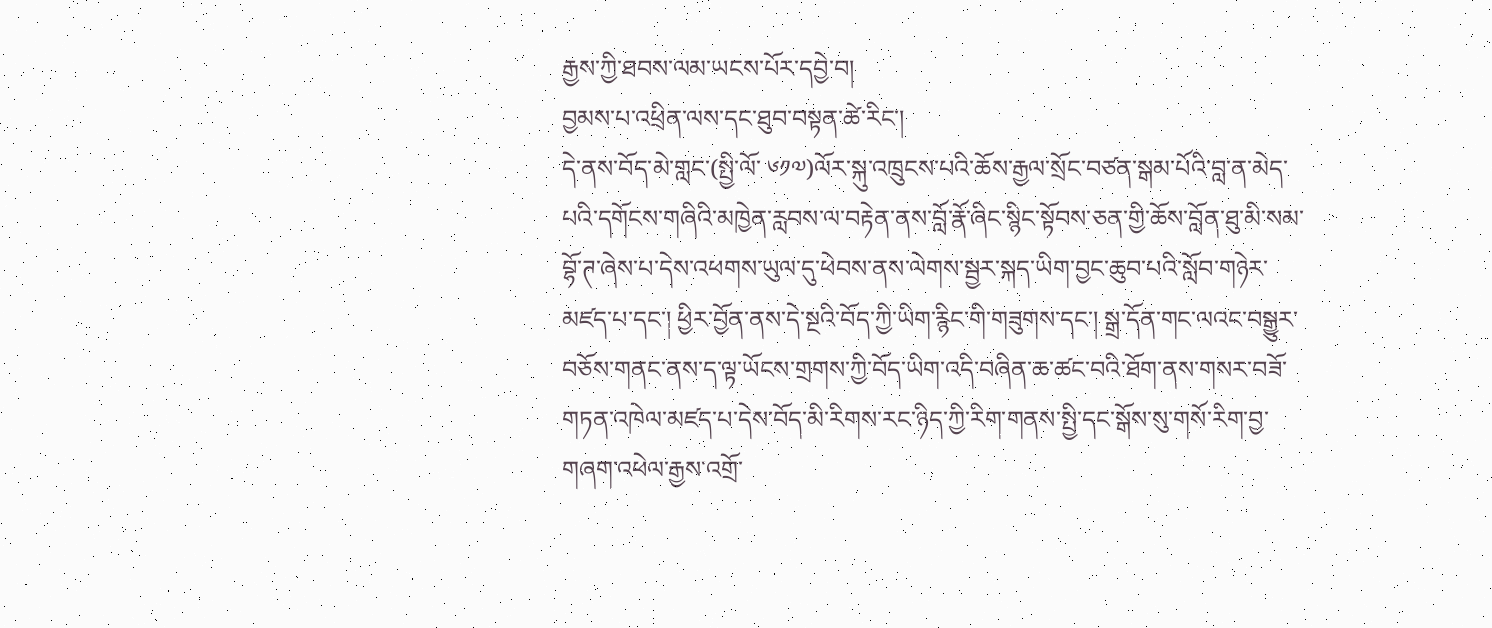རྒྱས་ཀྱི་ཐབས་ལམ་ཡངས་པོར་དབྱེ་བ།
བྱམས་པ་འཕྲིན་ལས་དང་ཐུབ་བསྟན་ཚེ་རིང་།
དེ་ནས་བོད་མེ་གླང་(སྤྱི་ལོ་ ༦༡༧)ལོར་སྐུ་འཁྲུངས་པའི་ཆོས་རྒྱལ་སྲོང་བཙན་སྒམ་པོའི་བླ་ན་མེད་པའི་དགོངས་གཞིའི་མཁྱེན་རླབས་ལ་བརྟེན་ནས་བློ་རྣོ་ཞིང་སྙིང་སྟོབས་ཅན་གྱི་ཆོས་བློན་ཐུ་མི་སམ་བྷོ་ཊ་ཞེས་པ་དེས་འཕགས་ཡུལ་དུ་ཕེབས་ནས་ལེགས་སྦྱར་སྐད་ཡིག་བྱང་ཆུབ་པའི་སློབ་གཉེར་མཛད་པ་དང་། ཕྱིར་བྱོན་ནས་དེ་སྔའི་བོད་ཀྱི་ཡིག་རྙིང་གི་གཟུགས་དང་། སྒྲ་དོན་གང་ལའང་བསྒྱུར་བཅོས་གནང་ནས་ད་ལྟ་ཡོངས་གྲགས་ཀྱི་བོད་ཡིག་འདི་བཞིན་ཆ་ཚང་བའི་ཐོག་ནས་གསར་བཟོ་གཏན་འཁེལ་མཛད་པ་དེས་བོད་མི་རིགས་རང་ཉིད་ཀྱི་རིག་གནས་སྤྱི་དང་སྒོས་སུ་གསོ་རིག་བྱ་གཞག་འཕེལ་རྒྱས་འགྲོ་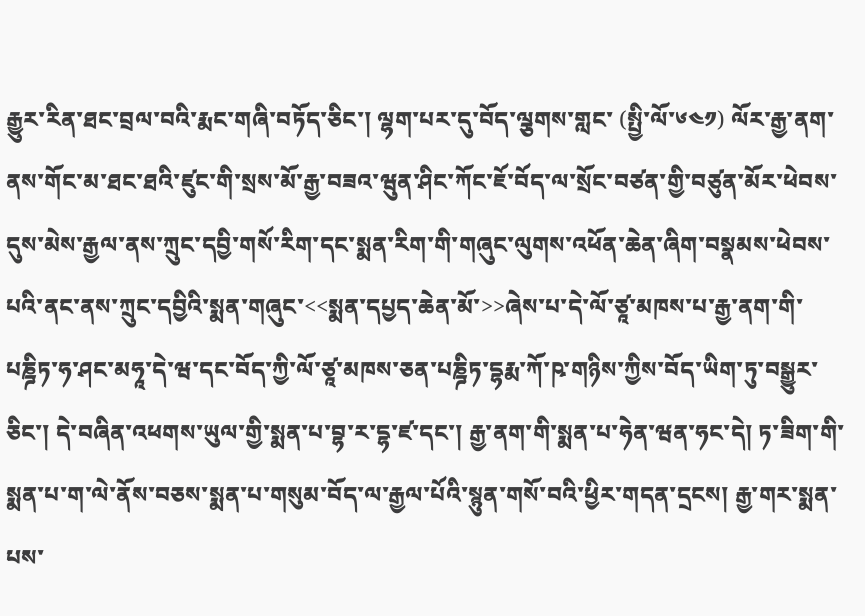རྒྱུར་རིན་ཐང་བྲལ་བའི་རྨང་གཞི་བཏོད་ཅིང་། ལྷག་པར་དུ་བོད་ལྕགས་གླང་ (སྤྱི་ལོ་༦༤༡) ལོར་རྒྱ་ནག་ནས་གོང་མ་ཐང་ཐའི་ཛུང་གི་སྲས་མོ་རྒྱ་བཟའ་ཝུན་ཤིང་ཀོང་ཇོ་བོད་ལ་སྲོང་བཙན་གྱི་བཙུན་མོར་ཕེབས་དུས་མེས་རྒྱལ་ནས་ཀྲུང་དབྱི་གསོ་རིག་དང་སྨན་རིག་གི་གཞུང་ལུགས་འཕོན་ཆེན་ཞིག་བསྣམས་ཕེབས་པའི་ནང་ནས་ཀྲུང་དབྱིའི་སྨན་གཞུང་<<སྨན་དཔྱད་ཆེན་མོ་>>ཞེས་པ་དེ་ལོ་ཙཱ་མཁས་པ་རྒྱ་ནག་གི་པཎྜིཏ་ཧ་ཤང་མཧཱ་དེ་ཝ་དང་བོད་ཀྱི་ལོ་ཙཱ་མཁས་ཅན་པཎྜིཏ་དྷརྨ་ཀོ་ཥ་གཉིས་ཀྱིས་བོད་ཡིག་ཏུ་བསྒྱུར་ཅིང་། དེ་བཞིན་འཕགས་ཡུལ་གྱི་སྨན་པ་བྷ་ར་དྷ་ཛ་དང་། རྒྱ་ནག་གི་སྨན་པ་ཧེན་ཝན་ཧང་དེ། ཏ་ཟིག་གི་སྨན་པ་ག་ལེ་ནོས་བཅས་སྨན་པ་གསུམ་བོད་ལ་རྒྱལ་པོའི་སྙུན་གསོ་བའི་ཕྱིར་གདན་དྲངས། རྒྱ་གར་སྨན་པས་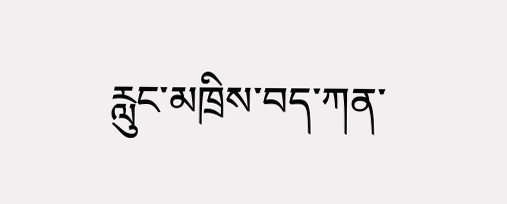རླུང་མཁྲིས་བད་ཀན་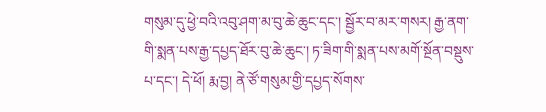གསུམ་དུ་ཕྱེ་བའི་འབུ་ཤག་མ་བུ་ཆེ་ཆུང་དང་། སྦྱོར་བ་མར་གསར། རྒྱ་ནག་གི་སྨན་པས་རྒྱ་དཔྱད་ཐོར་བུ་ཆེ་ཆུང་། ཏ་ཟིག་གི་སྨན་པས་མགོ་སྔོན་བསྡུས་པ་དང་། དེ་ཕོ། རྨ་བྱ། ནེ་ཙོ་གསུམ་གྱི་དཔྱད་སོགས་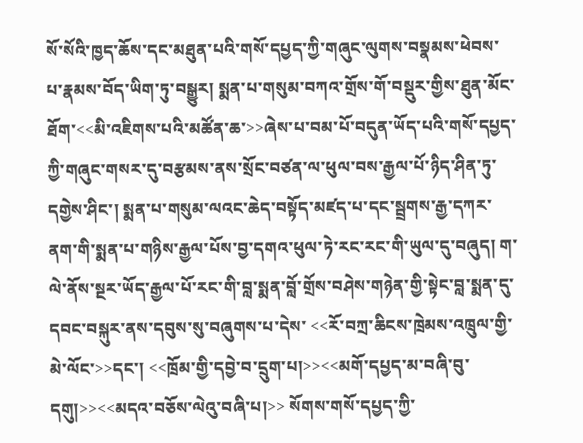སོ་སོའི་ཁྱད་ཆོས་དང་མཐུན་པའི་གསོ་དཔྱད་ཀྱི་གཞུང་ལུགས་བསྣམས་ཕེབས་པ་རྣམས་བོད་ཡིག་ཏུ་བསྒྱུར། སྨན་པ་གསུམ་བཀའ་གྲོས་གོ་བསྡུར་གྱིས་ཐུན་མོང་ཐོག་<<མི་འཇིགས་པའི་མཚོན་ཆ་>>ཞེས་པ་བམ་པོ་བདུན་ཡོད་པའི་གསོ་དཔྱད་ཀྱི་གཞུང་གསར་དུ་བརྩམས་ནས་སྲོང་བཙན་ལ་ཕུལ་བས་རྒྱལ་པོ་ཉིད་ཤིན་ཏུ་དགྱེས་ཤིང་། སྨན་པ་གསུམ་ལའང་ཆེད་བསྟོད་མཛད་པ་དང་སྦྲགས་རྒྱ་དཀར་ནག་གི་སྨན་པ་གཉིས་རྒྱལ་པོས་བྱ་དགའ་ཕུལ་ཏེ་རང་རང་གི་ཡུལ་དུ་བཞུད། ག་ལེ་ནོས་སྔར་ཡོད་རྒྱལ་པོ་རང་གི་བླ་སྨན་བློ་གྲོས་བཤེས་གཉེན་གྱི་སྟེང་བླ་སྨན་དུ་དབང་བསྐུར་ནས་དབུས་སུ་བཞུགས་པ་དེས་ <<རོ་བཀྲ་ཆིངས་ཁྲེམས་འཁྲུལ་གྱི་མེ་ལོང་>>དང་། <<ཁྲོམ་གྱི་དབྱེ་བ་དྲུག་པ།>><<མགོ་དཔྱད་མ་བཞི་བུ་དགུ།>><<མདའ་བཅོས་ལེའུ་བཞི་པ།>> སོགས་གསོ་དཔྱད་ཀྱི་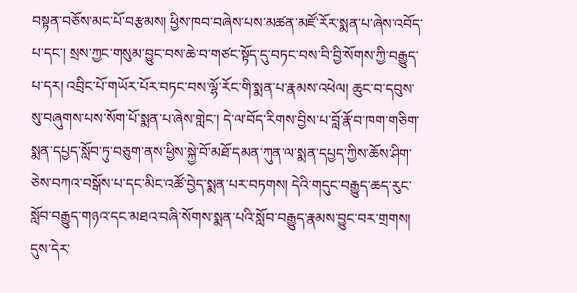བསྟན་བཅོས་མང་པོ་བརྩམས། ཕྱིས་ཁབ་བཞེས་པས་མཚན་མཛོ་རོར་སྨན་པ་ཞེས་འབོད་པ་དང་། སྲས་ཀྱང་གསུམ་བྱུང་བས་ཆེ་བ་གཙང་སྟོད་དུ་བཏང་བས་བི་བྱི་སོགས་ཀྱི་བརྒྱུད་པ་དར། འབྲིང་པོ་གཡོར་པོར་བཏང་བས་ལྷོ་རོང་གི་སྨན་པ་རྣམས་འཕེལ། ཆུང་བ་དབུས་སུ་བཞུགས་པས་སོག་པོ་སྨན་པ་ཞེས་གླེང་། དེ་ལ་བོད་རིགས་བྱིས་པ་བློ་རྣོ་བ་ཁག་གཅིག་སྨན་དཔྱད་སློབ་ཏུ་བཅུག་ནས་ཕྱིས་སྐྱེ་བོ་མཐོ་དམན་ཀུན་ལ་སྨན་དཔྱད་ཀྱིས་ཆོས་ཤིག་ཅེས་བཀའ་བསྒོས་པ་དང་མིང་འཚོ་བྱེད་སྨན་པར་བཏགས། དེའི་གདུང་བརྒྱུད་ཆད་རུང་སློབ་བརྒྱུད་གཉའ་དང་མཐའ་བཞི་སོགས་སྨན་པའི་སློབ་བརྒྱུད་རྣམས་བྱུང་བར་གྲགས། དུས་དེར་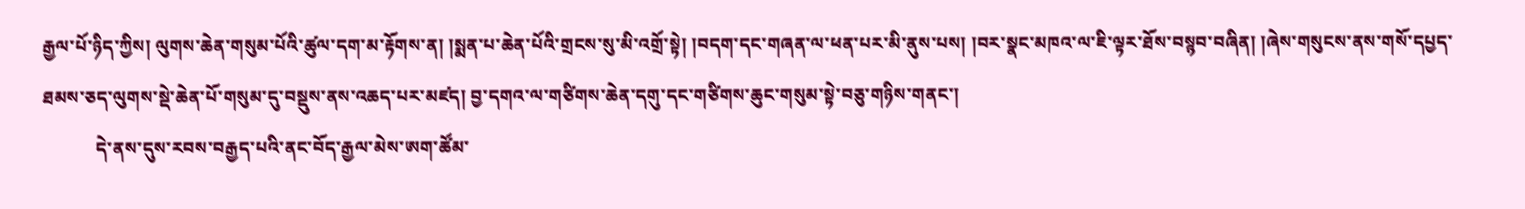རྒྱལ་པོ་ཉིད་ཀྱིས། ལུགས་ཆེན་གསུམ་པོའི་ཚུལ་དག་མ་རྟོགས་ན། །སྨན་པ་ཆེན་པོའི་གྲངས་སུ་མི་འགྲོ་སྟེ། །བདག་དང་གཞན་ལ་ཕན་པར་མི་ནུས་པས། །བར་སྣང་མཁའ་ལ་ཇི་ལྟར་ཐོས་བསྙབ་བཞིན། །ཞེས་གསུངས་ནས་གསོ་དཔྱད་ཐམས་ཅད་ལུགས་སྡེ་ཆེན་པོ་གསུམ་དུ་བསྡུས་ནས་འཆད་པར་མཛད། བྱ་དགའ་ལ་གཙིགས་ཆེན་དགུ་དང་གཙིགས་ཆུང་གསུམ་སྟེ་བཅུ་གཉིས་གནང་།
            དེ་ནས་དུས་རབས་བརྒྱད་པའི་ནང་བོད་རྒྱལ་མེས་ཨག་ཚོམ་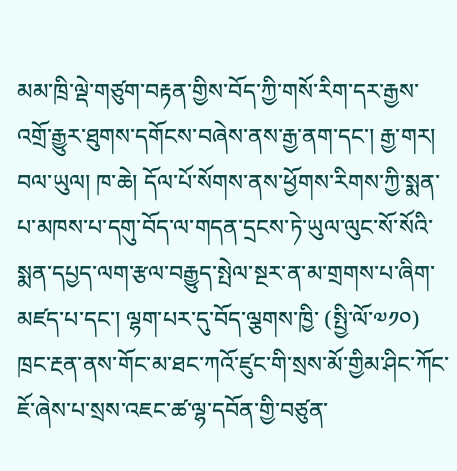མམ་ཁྲི་ལྡེ་གཙུག་བརྟན་གྱིས་བོད་ཀྱི་གསོ་རིག་དར་རྒྱས་འགྲོ་རྒྱུར་ཐུགས་དགོངས་བཞེས་ནས་རྒྱ་ནག་དང་། རྒྱ་གར། བལ་ཡུལ། ཁ་ཆེ། དོལ་པོ་སོགས་ནས་ཕྱོགས་རིགས་ཀྱི་སྨན་པ་མཁས་པ་དགུ་བོད་ལ་གདན་དྲངས་ཏེ་ཡུལ་ལུང་སོ་སོའི་སྨན་དཔྱད་ལག་རྩལ་བརྒྱུད་སྤེལ་སྔར་ན་མ་གྲགས་པ་ཞིག་མཛད་པ་དང་། ལྷག་པར་དུ་བོད་ལྕགས་ཁྱི་ (སྤྱི་ལོ་༧༡༠) ཁྲང་རྔན་ནས་གོང་མ་ཐང་ཀའོ་ཛུང་གི་སྲས་མོ་གྱིམ་ཤིང་ཀོང་ཇོ་ཞེས་པ་སྲས་འཇང་ཚ་ལྷ་དབོན་གྱི་བཙུན་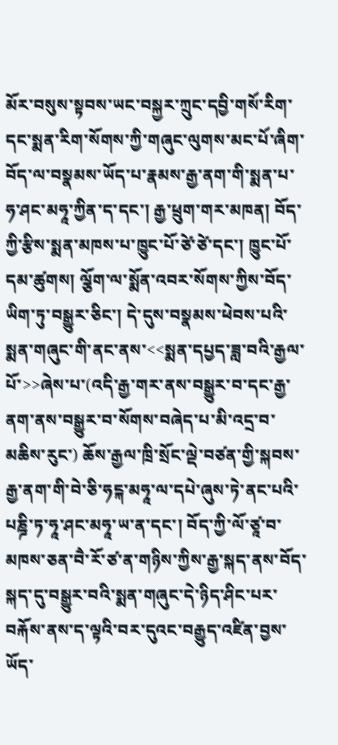མོར་བསུས་སྟབས་ཡང་བསྐྱར་ཀྲུང་དབྱི་གསོ་རིག་དང་སྨན་རིག་སོགས་ཀྱི་གཞུང་ལུགས་མང་པོ་ཞིག་བོད་ལ་བསྣམས་ཡོད་པ་རྣམས་རྒྱ་ནག་གི་སྨན་པ་ཧ་ཤང་མཧཱ་ཀྱིན་ད་དང་། རྒྱ་ཕྲུག་གར་མཁན། བོད་ཀྱི་རྩིས་སྨན་མཁས་པ་ཁྱུང་པོ་ཙེ་ཙེ་དང་། ཁྱུང་པོ་དམ་ཚུགས། ལྕོག་ལ་སྨོན་འབར་སོགས་ཀྱིས་བོད་ཡིག་ཏུ་བསྒྱུར་ཅིང་། དེ་དུས་བསྣམས་ཕེབས་པའི་སྨན་གཞུང་གི་ནང་ནས་<<སྨན་དཔྱད་ཟླ་བའི་རྒྱལ་པོ་>>ཞེས་པ་(འདི་རྒྱ་གར་ནས་བསྒྱུར་བ་དང་རྒྱ་ནག་ནས་བསྒྱུར་བ་སོགས་བཞེད་པ་མི་འདྲ་བ་མཆིས་རུང་) ཆོས་རྒྱལ་ཁྲི་སྲོང་ལྡེ་བཙན་གྱི་སྐབས་རྒྱ་ནག་གི་བེ་ཅི་ཧངྐ་མཧཱ་ལ་དཔེ་ཞུས་ཏེ་ནང་པའི་པཎྜི་ཏ་ཧཱ་ཤང་མཧཱ་ཡ་ན་དང་། བོད་ཀྱི་ལོ་ཙཱ་བ་མཁས་ཅན་བཻ་རོ་ཙ་ན་གཉིས་ཀྱིས་རྒྱ་སྐད་ནས་བོད་སྐད་དུ་བསྒྱུར་བའི་སྨན་གཞུང་དེ་ཉིད་ཤིང་པར་བརྐོས་ནས་ད་ལྟའི་བར་དུའང་བརྒྱུད་འཛིན་བྱས་ཡོད་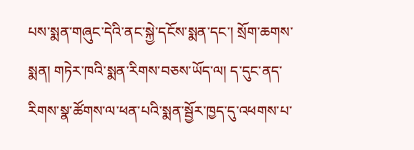པས་སྨན་གཞུང་དེའི་ནང་སྐྱེ་དངོས་སྨན་དང་། སྲོག་ཆགས་སྨན། གཏེར་ཁའི་སྨན་རིགས་བཅས་ཡོད་ལ། ད་དུང་ནད་རིགས་སྣ་ཚོགས་ལ་ཕན་པའི་སྨན་སྦྱོར་ཁྱད་དུ་འཕགས་པ་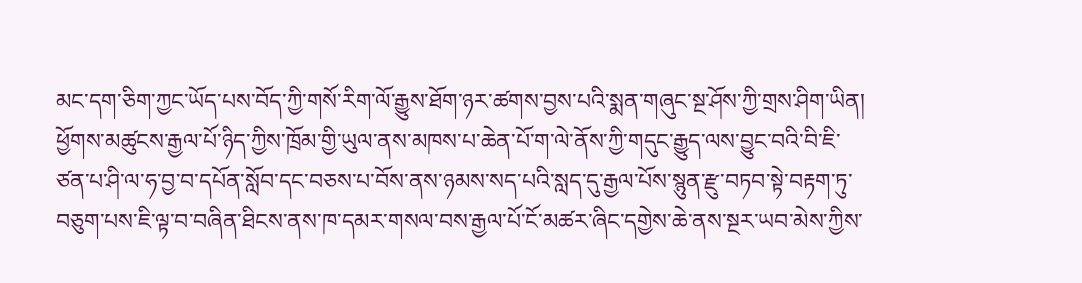མང་དག་ཅིག་ཀྱང་ཡོད་པས་བོད་ཀྱི་གསོ་རིག་ལོ་རྒྱུས་ཐོག་ཉར་ཚགས་བྱས་པའི་སྨན་གཞུང་སྔ་ཤོས་ཀྱི་གྲས་ཤིག་ཡིན།
ཕྱོགས་མཚུངས་རྒྱལ་པོ་ཉིད་ཀྱིས་ཁྲོམ་གྱི་ཡུལ་ནས་མཁས་པ་ཆེན་པོ་ག་ལེ་ནོས་ཀྱི་གདུང་རྒྱུད་ལས་བྱུང་བའི་བི་ཇི་ཙན་པ་ཤི་ལ་ཧ་བྱ་བ་དཔོན་སློབ་དང་བཅས་པ་བོས་ནས་ཉམས་སད་པའི་སླད་དུ་རྒྱལ་པོས་སྙུན་རྫུ་བཏབ་སྟེ་བརྟག་ཏུ་བཅུག་པས་ཇི་ལྟ་བ་བཞིན་ཐིངས་ནས་ཁ་དམར་གསལ་བས་རྒྱལ་པོ་ངོ་མཚར་ཞིང་དགྱེས་ཆེ་ནས་སྔར་ཡབ་མེས་ཀྱིས་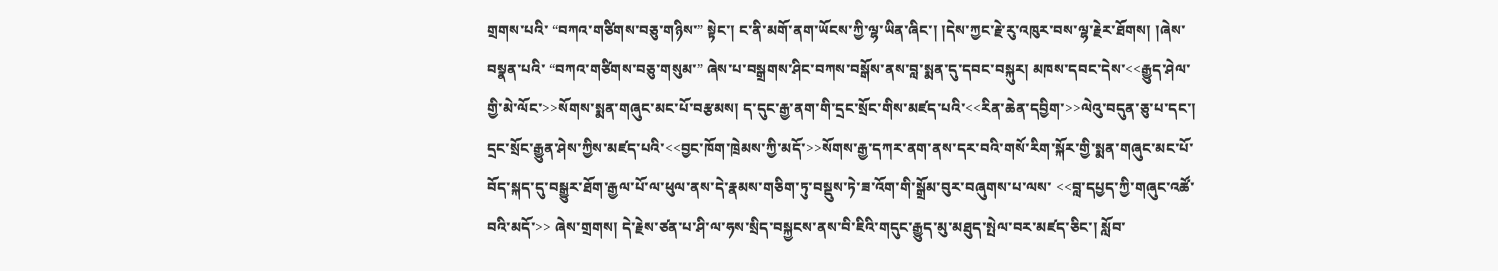གྲགས་པའི་ “བཀའ་གཙིགས་བཅུ་གཉིས་” སྟེང་། ང་ནི་མགོ་ནག་ཡོངས་ཀྱི་ལྷ་ཡིན་ཞིང་། །དེས་ཀྱང་རྗེ་རུ་འཁུར་བས་ལྷ་རྗེར་ཐོགས། །ཞེས་བསྣན་པའི་ “བཀའ་གཙིགས་བཅུ་གསུམ་” ཞེས་པ་བསྒྲགས་ཤིང་བཀས་བསྒོས་ནས་བླ་སྨན་དུ་དབང་བསྐུར། མཁས་དབང་དེས་<<རྒྱུད་ཤེལ་གྱི་མེ་ལོང་>>སོགས་སྨན་གཞུང་མང་པོ་བརྩམས། ད་དུང་རྒྱ་ནག་གི་དྲང་སྲོང་གིས་མཛད་པའི་<<རིན་ཆེན་དབྱིག་>>ལེའུ་བདུན་ཅུ་པ་དང་། དྲང་སྲོང་རྒྱུན་ཤེས་ཀྱིས་མཛད་པའི་<<བྱང་ཁོག་ཁྲེམས་ཀྱི་མདོ་>>སོགས་རྒྱ་དཀར་ནག་ནས་དར་བའི་གསོ་རིག་སྐོར་གྱི་སྨན་གཞུང་མང་པོ་བོད་སྐད་དུ་བསྒྱུར་ཐོག་རྒྱལ་པོ་ལ་ཕུལ་ནས་དེ་རྣམས་གཅིག་ཏུ་བསྡུས་ཏེ་ཟ་འོག་གི་སྒྲོམ་བུར་བཞུགས་པ་ལས་ <<བླ་དཔྱད་ཀྱི་གཞུང་འཚོ་བའི་མདོ་>> ཞེས་གྲགས། དེ་རྗེས་ཙན་པ་ཤི་ལ་ཧས་སྲིད་བསྐྱངས་ནས་བི་ཇིའི་གདུང་རྒྱུད་མུ་མཐུད་སྤེལ་བར་མཛད་ཅིང་། སློབ་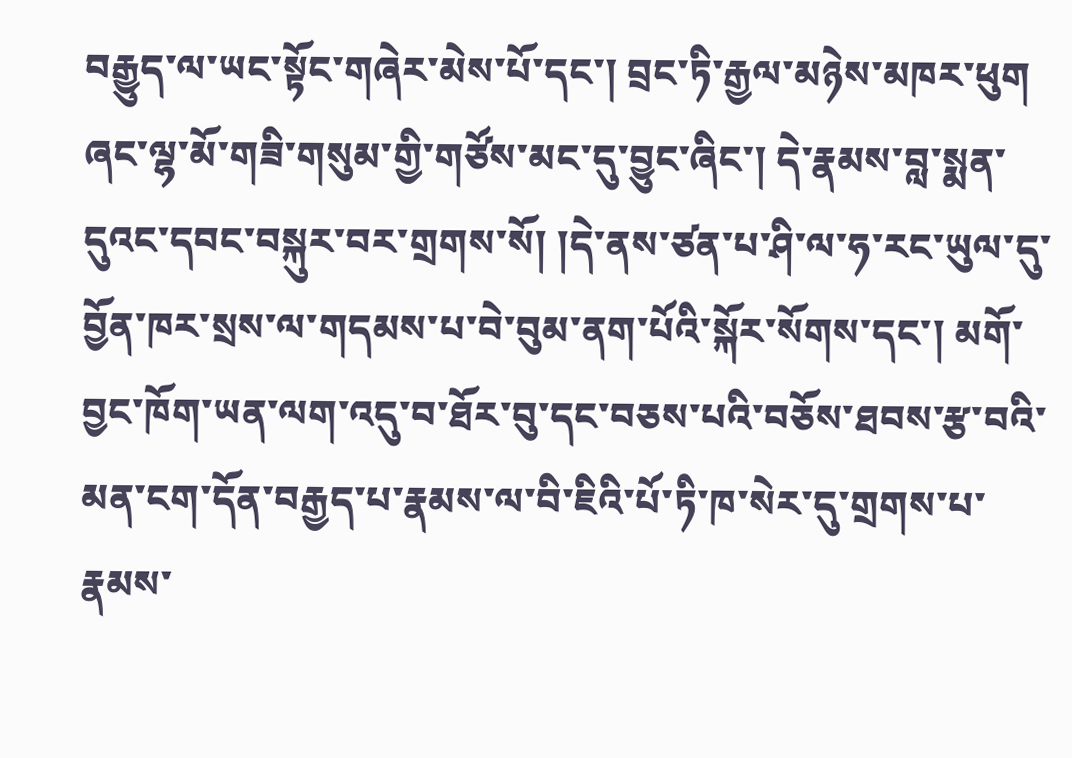བརྒྱུད་ལ་ཡང་སྟོང་གཞེར་མེས་པོ་དང་། བྲང་ཏི་རྒྱལ་མཉེས་མཁར་ཕུག  ཞང་ལྷ་མོ་གཟི་གསུམ་གྱི་གཙོས་མང་དུ་བྱུང་ཞིང་། དེ་རྣམས་བླ་སྨན་དུའང་དབང་བསྐུར་བར་གྲགས་སོ། །དེ་ནས་ཙན་པ་ཤི་ལ་ཧ་རང་ཡུལ་དུ་བྱོན་ཁར་སྲས་ལ་གདམས་པ་བེ་བུམ་ནག་པོའི་སྐོར་སོགས་དང་། མགོ་བྱང་ཁོག་ཡན་ལག་འདུ་བ་ཐོར་བུ་དང་བཅས་པའི་བཅོས་ཐབས་རྩ་བའི་མན་ངག་དོན་བརྒྱད་པ་རྣམས་ལ་བི་ཇིའི་པོ་ཏི་ཁ་སེར་དུ་གྲགས་པ་རྣམས་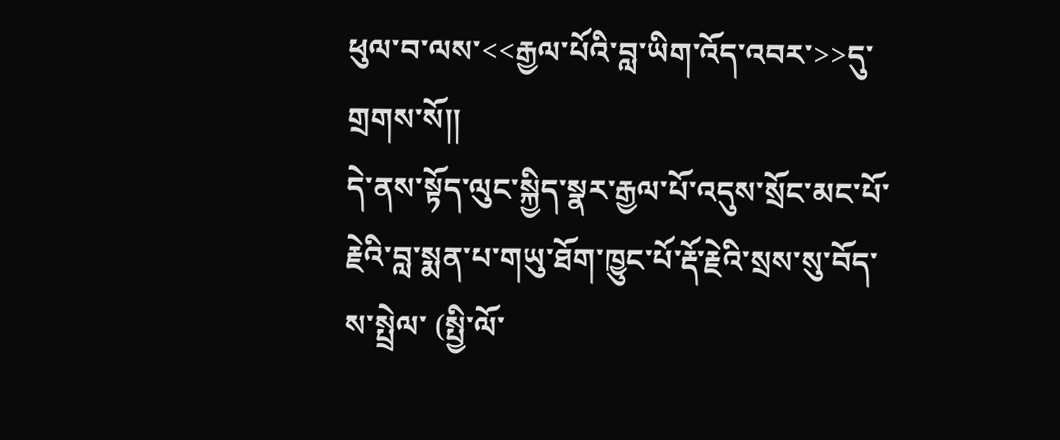ཕུལ་བ་ལས་<<རྒྱལ་པོའི་བླ་ཡིག་འོད་འབར་>>དུ་གྲགས་སོ།།
དེ་ནས་སྟོད་ལུང་སྐྱིད་སྣར་རྒྱལ་པོ་འདུས་སྲོང་མང་པོ་རྗེའི་བླ་སྨན་པ་གཡུ་ཐོག་ཁྱུང་པོ་རྡོ་རྗེའི་སྲས་སུ་བོད་ས་སྤྲེལ་ (སྤྱི་ལོ་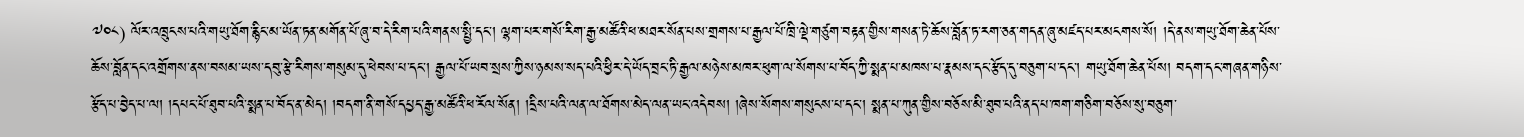༧༠༨) ལོར་འཁྲུངས་པའི་གཡུ་ཐོག་རྙིང་མ་ཡོན་ཏན་མགོན་པོ་ཞུ་བ་དེ་རིག་པའི་གནས་སྤྱི་དང་། ལྷག་པར་གསོ་རིག་རྒྱ་མཚོའི་ཕ་མཐར་སོན་པས་གྲགས་པ་རྒྱལ་པོ་ཁྲི་ལྡེ་གཙུག་བརྟན་གྱིས་གསན་ཏེ་ཆོས་བློན་ཏ་རག་ཅན་གདན་ཞུ་མཛད་པར་མངགས་སོ། །དེ་ནས་གཡུ་ཐོག་ཆེན་པོས་ཆོས་བློན་དང་འགྲོགས་ནས་བསམ་ཡས་དབུ་རྩེ་རིགས་གསུམ་དུ་ཕེབས་པ་དང་། རྒྱལ་པོ་ཡབ་སྲས་ཀྱིས་ཉམས་སད་པའི་ཕྱིར་དེ་ཡོད་བྲང་ཏི་རྒྱལ་མཉེས་མཁར་ཕུག་ལ་སོགས་པ་བོད་ཀྱི་སྨན་པ་མཁས་པ་རྣམས་དང་རྩོད་དུ་བཅུག་པ་དང་། གཡུ་ཐོག་ཆེན་པོས། བདག་དང་གཞན་གཉིས་རྩོད་པ་བྱེད་པ་ལ། །དཔང་པོ་ཐུབ་པའི་སྨན་པ་བོད་ན་མེད། །བདག་ནི་གསོ་དཔྱད་རྒྱ་མཚོའི་ཕ་རོལ་སོན། །དྲིས་པའི་ལན་ལ་ཐོགས་མེད་ལན་ཡང་འདེབས། །ཞེས་སོགས་གསུངས་པ་དང་། སྨན་པ་ཀུན་གྱིས་བཅོས་མི་ཐུབ་པའི་ནད་པ་ཁག་གཅིག་བཅོས་སུ་བཅུག་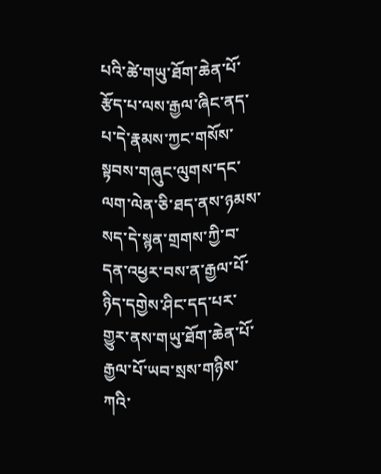པའི་ཚེ་གཡུ་ཐོག་ཆེན་པོ་རྩོད་པ་ལས་རྒྱལ་ཞིང་ནད་པ་དེ་རྣམས་ཀྱང་གསོས་སྟབས་གཞུང་ལུགས་དང་ལག་ལེན་ཅི་ཐད་ནས་ཉམས་སད་དེ་སྙན་གྲགས་ཀྱི་བ་དན་འཕྱར་བས་ན་རྒྱལ་པོ་ཉིད་དགྱེས་ཤིང་དད་པར་གྱུར་ནས་གཡུ་ཐོག་ཆེན་པོ་རྒྱལ་པོ་ཡབ་སྲས་གཉིས་ཀའི་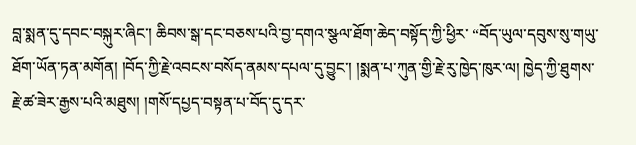བླ་སྨན་དུ་དབང་བསྐུར་ཞིང་། ཆིབས་སྒ་དང་བཅས་པའི་བྱ་དགའ་སྩལ་ཐོག་ཆེད་བསྟོད་ཀྱི་ཕྱིར་ “བོད་ཡུལ་དབུས་སུ་གཡུ་ཐོག་ཡོན་ཏན་མགོན། །བོད་ཀྱི་རྗེ་འབངས་བསོད་ནམས་དཔལ་དུ་བྱུང་། །སྨན་པ་ཀུན་གྱི་རྗེ་རུ་ཁྱེད་ཁུར་ལ། ཁྱེད་ཀྱི་ཐུགས་རྗེ་ཚ་ཟེར་རྒྱས་པའི་མཐུས། །གསོ་དཔྱད་བསྟན་པ་བོད་དུ་དར་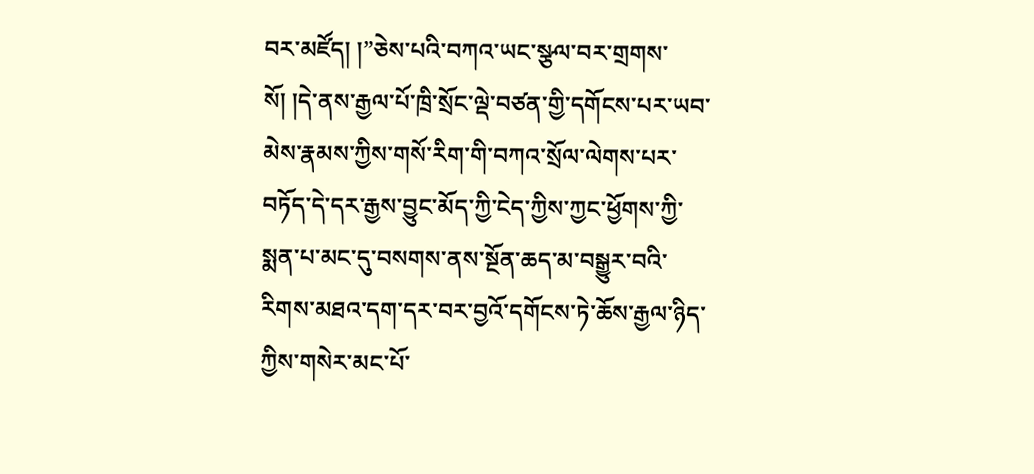བར་མཛོད། །”ཅེས་པའི་བཀའ་ཡང་སྩལ་བར་གྲགས་སོ། །དེ་ནས་རྒྱལ་པོ་ཁྲི་སྲོང་ལྡེ་བཙན་གྱི་དགོངས་པར་ཡབ་མེས་རྣམས་ཀྱིས་གསོ་རིག་གི་བཀའ་སྲོལ་ལེགས་པར་བཏོད་དེ་དར་རྒྱས་བྱུང་མོད་ཀྱི་ངེད་ཀྱིས་ཀྱང་ཕྱོགས་ཀྱི་སྨན་པ་མང་དུ་བསགས་ནས་སྔོན་ཆད་མ་བསྒྱུར་བའི་རིགས་མཐའ་དག་དར་བར་བྱའོ་དགོངས་ཏེ་ཆོས་རྒྱལ་ཉིད་ཀྱིས་གསེར་མང་པོ་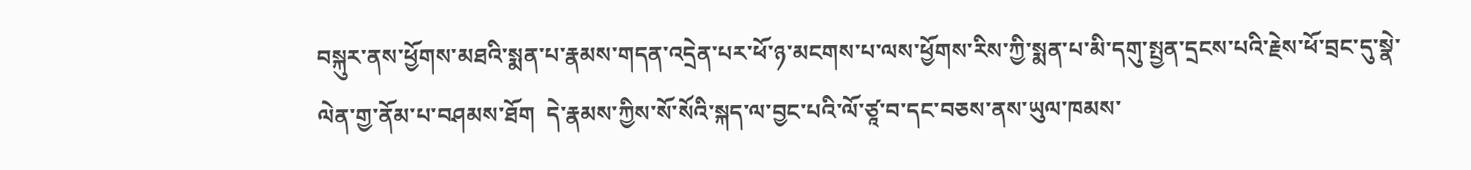བསྐུར་ནས་ཕྱོགས་མཐའི་སྨན་པ་རྣམས་གདན་འདྲེན་པར་ཕོ་ཉ་མངགས་པ་ལས་ཕྱོགས་རིས་ཀྱི་སྨན་པ་མི་དགུ་སྤྱན་དྲངས་པའི་རྗེས་ཕོ་བྲང་དུ་སྣེ་ལེན་གྱ་ནོམ་པ་བཤམས་ཐོག  དེ་རྣམས་ཀྱིས་སོ་སོའི་སྐད་ལ་བྱང་པའི་ལོ་ཙཱ་བ་དང་བཅས་ནས་ཡུལ་ཁམས་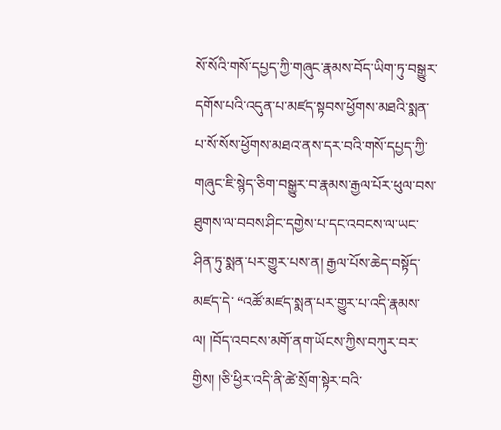སོ་སོའི་གསོ་དཔྱད་ཀྱི་གཞུང་རྣམས་བོད་ཡིག་ཏུ་བསྒྱུར་དགོས་པའི་འདུན་པ་མཛད་སྟབས་ཕྱོགས་མཐའི་སྨན་པ་སོ་སོས་ཕྱོགས་མཐའ་ནས་དར་བའི་གསོ་དཔྱད་ཀྱི་གཞུང་ཇི་སྙེད་ཅིག་བསྒྱུར་བ་རྣམས་རྒྱལ་པོར་ཕུལ་བས་ཐུགས་ལ་བབས་ཤིང་དགྱེས་པ་དང་འབངས་ལ་ཡང་ཤིན་ཏུ་སྨན་པར་གྱུར་པས་ན། རྒྱལ་པོས་ཆེད་བསྟོད་མཛད་དེ་ “འཚོ་མཛད་སྨན་པར་གྱུར་པ་འདི་རྣམས་ལ། །བོད་འབངས་མགོ་ནག་ཡོངས་ཀྱིས་བཀུར་བར་གྱིས། །ཅི་ཕྱིར་འདི་ནི་ཚེ་སྲོག་སྟེར་བའི་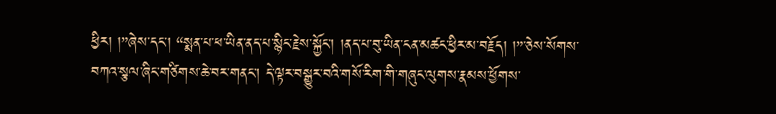ཕྱིར། །”ཞེས་དང་། “སྨན་པ་ཕ་ཡིན་ནད་པ་སྙིང་རྗེས་སྐྱོང་། །ནད་པ་བུ་ཡིན་ངན་མཚང་ཕྱིར་མ་བརྗོད། །”་ཅེས་སོགས་བཀའ་སྩལ་ཞིང་གཙིགས་ཆེ་བར་གནང་། དེ་ལྟར་བསྒྱུར་བའི་གསོ་རིག་གི་གཞུང་ལུགས་རྣམས་ཕྱོགས་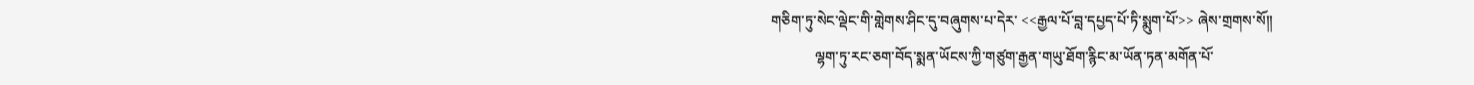གཅིག་ཏུ་སེང་ལྡེང་གི་གླེགས་ཤིང་དུ་བཞུགས་པ་དེར་ <<རྒྱལ་པོ་བླ་དཔྱད་པོ་ཏི་སྨུག་པོ་>> ཞེས་གྲགས་སོ།།
            ལྷག་ཏུ་རང་ཅག་བོད་སྨན་ཡོངས་ཀྱི་གཙུག་རྒྱན་གཡུ་ཐོག་རྙིང་མ་ཡོན་ཏན་མགོན་པོ་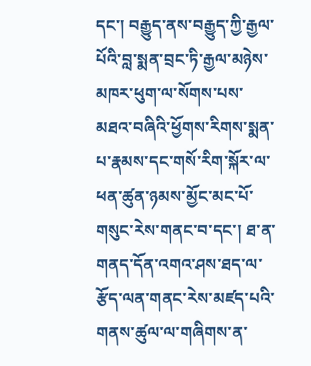དང་། བརྒྱུད་ནས་བརྒྱུད་ཀྱི་རྒྱལ་པོའི་བླ་སྨན་བྲང་ཏི་རྒྱལ་མཉེས་མཁར་ཕུག་ལ་སོགས་པས་མཐའ་བཞིའི་ཕྱོགས་རིགས་སྨན་པ་རྣམས་དང་གསོ་རིག་སྐོར་ལ་ཕན་ཚུན་ཉམས་མྱོང་མང་པོ་གསུང་རེས་གནང་བ་དང་། ཐ་ན་གནད་དོན་འགའ་ཤས་ཐད་ལ་རྩོད་ལན་གནང་རེས་མཛད་པའི་གནས་ཚུལ་ལ་གཞིགས་ན་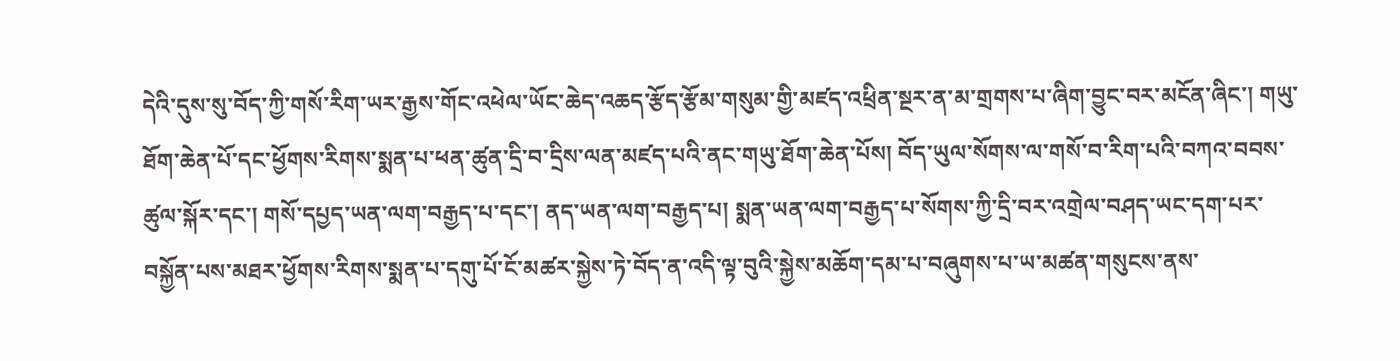དེའི་དུས་སུ་བོད་ཀྱི་གསོ་རིག་ཡར་རྒྱས་གོང་འཕེལ་ཡོང་ཆེད་འཆད་རྩོད་རྩོམ་གསུམ་གྱི་མཛད་འཕྲིན་སྔར་ན་མ་གྲགས་པ་ཞིག་བྱུང་བར་མངོན་ཞིང་། གཡུ་ཐོག་ཆེན་པོ་དང་ཕྱོགས་རིགས་སྨན་པ་ཕན་ཚུན་དྲི་བ་དྲིས་ལན་མཛད་པའི་ནང་གཡུ་ཐོག་ཆེན་པོས། བོད་ཡུལ་སོགས་ལ་གསོ་བ་རིག་པའི་བཀའ་བབས་ཚུལ་སྐོར་དང་། གསོ་དཔྱད་ཡན་ལག་བརྒྱད་པ་དང་། ནད་ཡན་ལག་བརྒྱད་པ། སྨན་ཡན་ལག་བརྒྱད་པ་སོགས་ཀྱི་དྲི་བར་འགྲེལ་བཤད་ཡང་དག་པར་བསྐྱོན་པས་མཐར་ཕྱོགས་རིགས་སྨན་པ་དགུ་པོ་ངོ་མཚར་སྐྱེས་ཏེ་བོད་ན་འདི་ལྟ་བུའི་སྐྱེས་མཆོག་དམ་པ་བཞུགས་པ་ཡ་མཚན་གསུངས་ནས་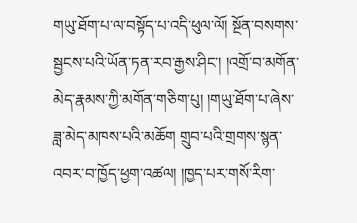གཡུ་ཐོག་པ་ལ་བསྟོད་པ་འདི་ཕུལ་ལོ། སྔོན་བསགས་སྦྱངས་པའི་ཡོན་ཏན་རབ་རྒྱས་ཤིང་། །འགྲོ་བ་མགོན་མེད་རྣམས་ཀྱི་མགོན་གཅིག་པུ། །གཡུ་ཐོག་པ་ཞེས་ཟླ་མེད་མཁས་པའི་མཆོག གྲུབ་པའི་གྲགས་སྙན་འབར་བ་ཁྱོད་ཕྱག་འཚལ། །ཁྱད་པར་གསོ་རིག་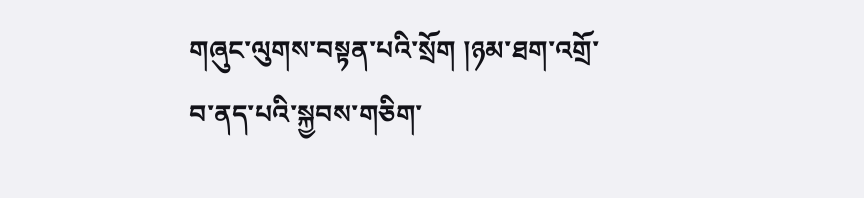གཞུང་ལུགས་བསྟན་པའི་སྲོག །ཉམ་ཐག་འགྲོ་བ་ནད་པའི་སྐྱབས་གཅིག་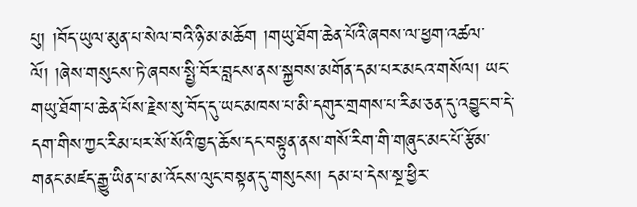པུ། །བོད་ཡུལ་མུན་པ་སེལ་བའི་ཉི་མ་མཆོག །གཡུ་ཐོག་ཆེན་པོའི་ཞབས་ལ་ཕྱག་འཚལ་ལོ། །ཞེས་གསུངས་ཏེ་ཞབས་སྤྱི་བོར་བླངས་ནས་སྐྱབས་མགོན་དམ་པར་མངའ་གསོལ། ཡང་གཡུ་ཐོག་པ་ཆེན་པོས་རྗེས་སུ་བོད་དུ་ཡང་མཁས་པ་མི་དགུར་གྲགས་པ་རིམ་ཅན་དུ་འབྱུང་བ་དེ་དག་གིས་ཀྱང་རིམ་པར་སོ་སོའི་ཁྱད་ཆོས་དང་བསྟུན་ནས་གསོ་རིག་གི་གཞུང་མང་པོ་རྩོམ་གནང་མཛད་རྒྱུ་ཡིན་པ་མ་འོངས་ལུང་བསྟན་དུ་གསུངས། དམ་པ་དེས་སྔ་ཕྱིར་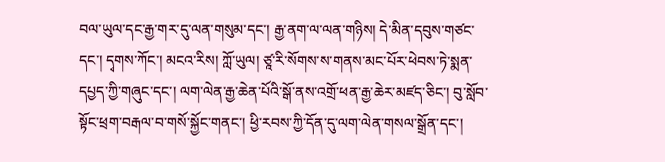བལ་ཡུལ་དང་རྒྱ་གར་དུ་ལན་གསུམ་དང་། རྒྱ་ནག་ལ་ལན་གཉིས། དེ་མིན་དབུས་གཙང་དང་། དྭགས་ཀོང་། མངའ་རིས། ཀློ་ཡུལ། ཙཱ་རི་སོགས་ས་གནས་མང་པོར་ཕེབས་ཏེ་སྨན་དཔྱད་ཀྱི་གཞུང་དང་། ལག་ལེན་རྒྱ་ཆེན་པོའི་སྒོ་ནས་འགྲོ་ཕན་རྒྱ་ཆེར་མཛད་ཅིང་། བུ་སློབ་སྟོང་ཕྲག་བརྒལ་བ་གསོ་སྐྱོང་གནང་། ཕྱི་རབས་ཀྱི་དོན་དུ་ལག་ལེན་གསལ་སྒྲོན་དང་།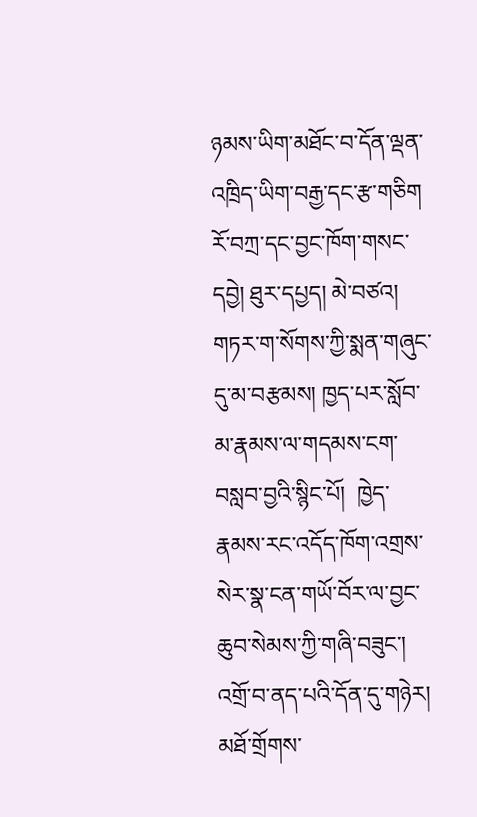ཉམས་ཡིག་མཐོང་བ་དོན་ལྡན་འཁྲིད་ཡིག་བརྒྱ་དང་རྩ་གཅིག རོ་བཀྲ་དང་བྱང་ཁོག་གསང་དབྱེ། ཐུར་དཔྱད། མེ་བཙའ། གཏར་ག་སོགས་ཀྱི་སྨན་གཞུང་དུ་མ་བརྩམས། ཁྱད་པར་སློབ་མ་རྣམས་ལ་གདམས་ངག་བསླབ་བྱའི་སྙིང་པོ།  ཁྱེད་རྣམས་རང་འདོད་ཁོག་འགྲས་སེར་སྣ་ངན་གཡོ་བོར་ལ་བྱང་ཆུབ་སེམས་ཀྱི་གཞི་བཟུང་། འགྲོ་བ་ནད་པའི་དོན་དུ་གཉེར། མཐོ་གྲོགས་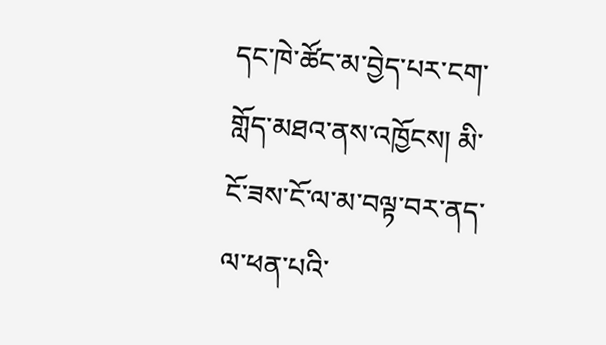དང་ཁེ་ཚོང་མ་བྱེད་པར་ངག་གློད་མཐའ་ནས་འཁྱོངས། མི་ངོ་ཟས་ངོ་ལ་མ་བལྟ་བར་ནད་ལ་ཕན་པའི་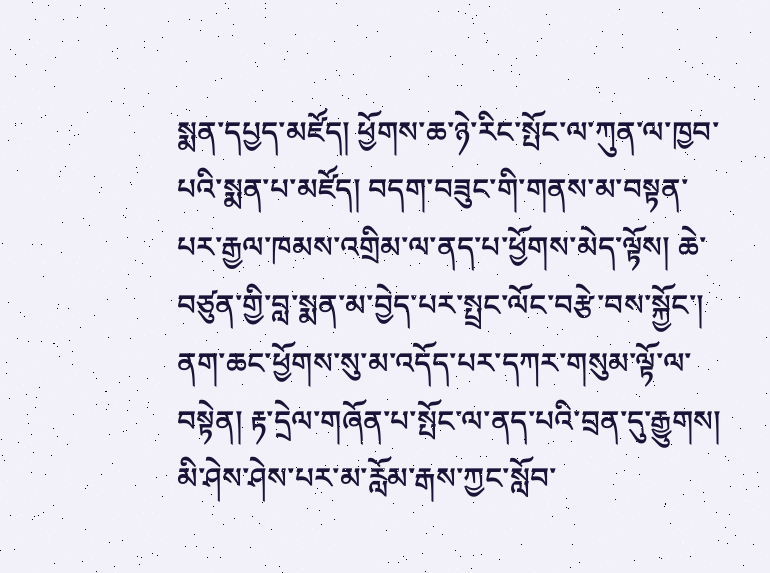སྨན་དཔྱད་མཛོད། ཕྱོགས་ཆ་ཉེ་རིང་སྤོང་ལ་ཀུན་ལ་ཁྱབ་པའི་སྨན་པ་མཛོད། བདག་བཟུང་གི་གནས་མ་བསྟན་པར་རྒྱལ་ཁམས་འགྲིམ་ལ་ནད་པ་ཕྱོགས་མེད་ལྟོས། ཆེ་བཙུན་གྱི་བླ་སྨན་མ་བྱེད་པར་སྤྲང་ལོང་བརྩེ་བས་སྐྱོང་། ནག་ཆང་ཕྱོགས་སུ་མ་འདོད་པར་དཀར་གསུམ་ལྟོ་ལ་བསྟེན། རྟ་དྲེལ་གཞོན་པ་སྤོང་ལ་ནད་པའི་བྲན་དུ་རྒྱུགས། མི་ཤེས་ཤེས་པར་མ་རློམ་རྒས་ཀྱང་སློབ་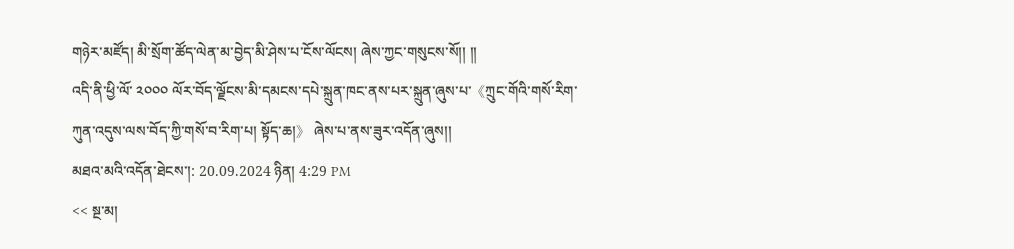གཉེར་མཛོད། མི་སྲོག་ཚོད་ལེན་མ་བྱེད་མི་ཤེས་པ་ངོས་ལོངས། ཞེས་ཀྱང་གསུངས་སོ།། །།
འདི་ནི་ཕྱི་ལོ་ ༢༠༠༠ ལོར་བོད་ལྗོངས་མི་དམངས་དཔེ་སྐྲུན་ཁང་ནས་པར་སྐྲུན་ཞུས་པ་《ཀྲུང་གོའི་གསོ་རིག་ཀུན་འདུས་ལས་བོད་ཀྱི་གསོ་བ་རིག་པ། སྟོད་ཆ།》 ཞེས་པ་ནས་ཟུར་འདོན་ཞུས།།
མཐའ་མའི་འདོན་ཐེངས་།: 20.09.2024 ཉིན། 4:29 PM
<< སྔ་མ།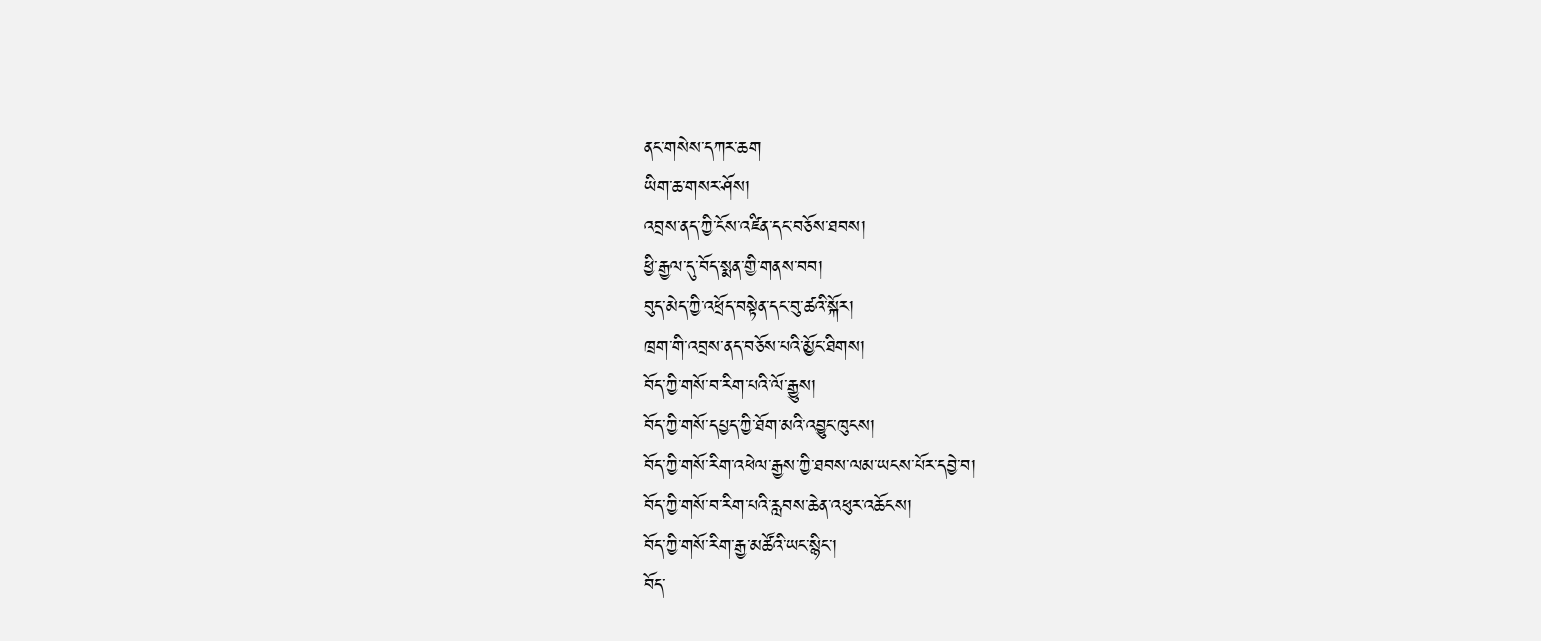ནང་གསེས་དཀར་ཆག
ཡིག་ཆ་གསར་ཤོས།
འབྲས་ནད་ཀྱི་ངོས་འཛིན་དང་བཅོས་ཐབས།
ཕྱི་རྒྱལ་དུ་བོད་སྨན་གྱི་གནས་བབ།
བུད་མེད་ཀྱི་འཕྲོད་བསྟེན་དང་བུ་ཚའི་སྐོར།
ཁྲག་གི་འབྲས་ནད་བཅོས་པའི་མྱོང་ཐིགས།
བོད་ཀྱི་གསོ་བ་རིག་པའི་ལོ་རྒྱུས།
བོད་ཀྱི་གསོ་དཔྱད་ཀྱི་ཐོག་མའི་འབྱུང་ཁུངས།
བོད་ཀྱི་གསོ་རིག་འཕེལ་རྒྱས་ཀྱི་ཐབས་ལམ་ཡངས་པོར་དབྱེ་བ།
བོད་ཀྱི་གསོ་བ་རིག་པའི་རླབས་ཆེན་འཕུར་འཆོངས།
བོད་ཀྱི་གསོ་རིག་རྒྱ་མཚོའི་ཡང་སྙིང་།
བོད་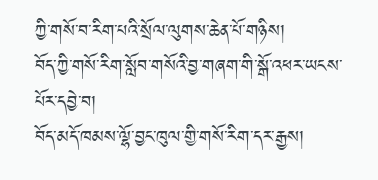ཀྱི་གསོ་བ་རིག་པའི་སྲོལ་ལུགས་ཆེན་པོ་གཉིས།
བོད་ཀྱི་གསོ་རིག་སློབ་གསོའི་བྱ་གཞག་གི་སྒོ་འཕར་ཡངས་པོར་དབྱེ་བ།
བོད་མདོ་ཁམས་ལྷོ་བྱང་ཁུལ་གྱི་གསོ་རིག་དར་རྒྱས།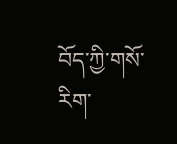བོད་ཀྱི་གསོ་རིག་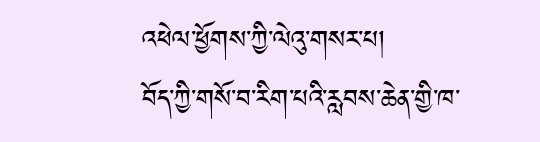འཕེལ་ཕྱོགས་ཀྱི་ལེའུ་གསར་པ།
བོད་ཀྱི་གསོ་བ་རིག་པའི་རླབས་ཆེན་གྱི་ཁ་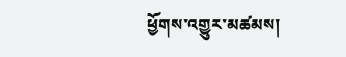ཕྱོགས་འགྱུར་མཚམས།